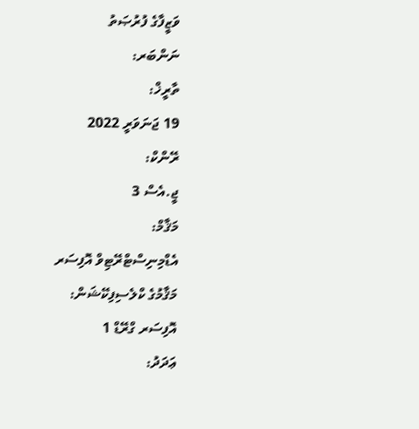ވަޒީފާގެ ފުރުޞަތު
ނަންބަރ:
ތާރީޚް:
19 ޖަނަވަރީ 2022
ރޭންކް:
ޖީ.އެސް 3
މަޤާމް:
އެޑްމިނިސްޓްރޭޓިވް އޮފިސަރ
މަޤާމުގެ ކްލެސިފިކޭޝަން:
އޮފިސަރ ގްރޭޑް 1
ޢަދަދު: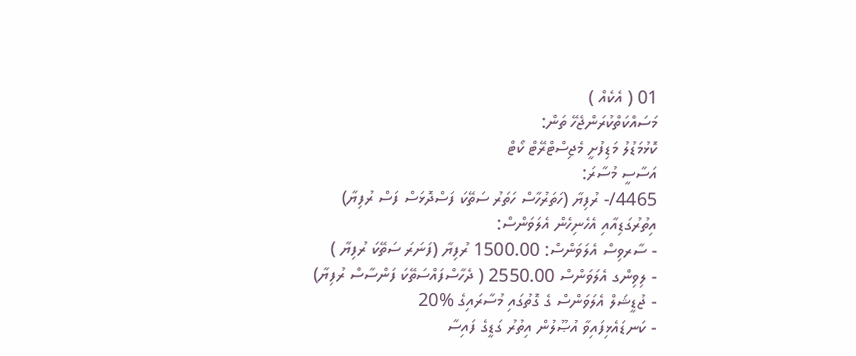01 ( އެކެއް )
މަސައްކަތްކުރަންޖެހޭ ތަން:
ކޮޅުމަޑުލު މަޑިފުށީ މެޖިސްޓްރޭޓް ކޯޓް
އަސާސީ މުސާރަ:
4465/- ރުފިޔާ (ހަތަރުހާސް ހަތަރު ސަތޭކަ ފަސްދޮޅަސް ފަސް ރުފިޔާ)
އިތުރުގަޑިއާއި އެހެނިހެން އެލަވަންސް:
- ސާރވިސް އެލަވަންސް: 1500.00 ރުފިޔާ (ފަނަރަ ސަތޭކަ ރުފިޔާ )
- ލިވިންގ އެލަވަންސް 2550.00 ( ދެހާސްފައްސަތޭކަ ފަންސާސް ރުފިޔާ)
- ޖުޑީޝަލް އެލަވަންސް ގެ ގޮތުގައި މުސާރައިގެ %20
- ކަނޑައެޅިފައިވާ އުޞޫލުން އިތުރު ގަޑީގެ ފައިސާ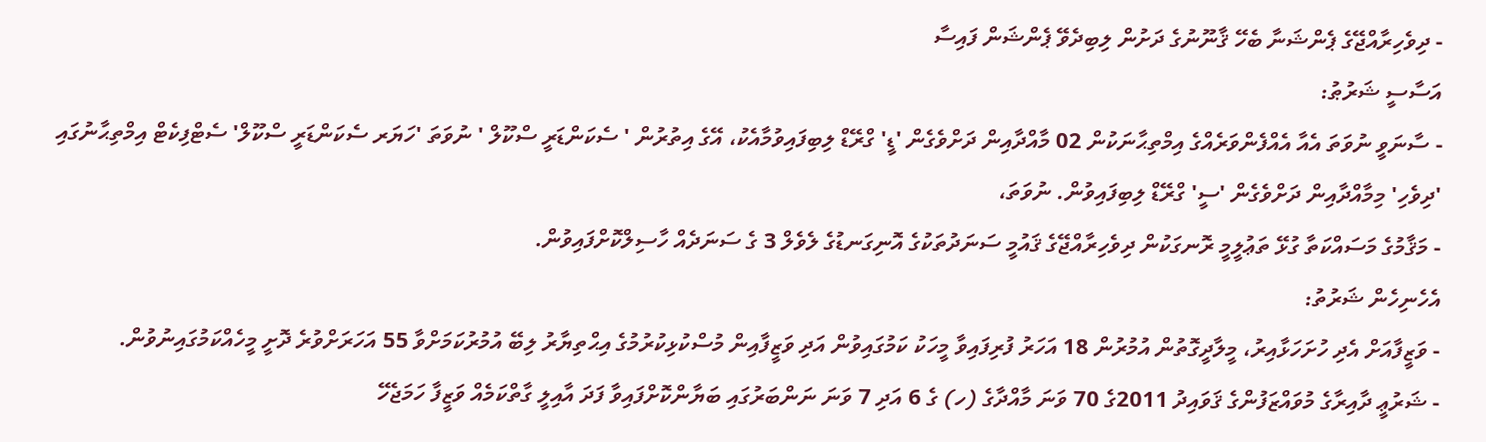- ދިވެހިރާއްޖޭގެ ޕެންޝަނާ ބެހޭ ޤާނޫނުގެ ދަށުން ލިބިދެވޭ ޕެންޝަން ފައިސާ
އަސާސީ ޝަރުޠު:
- ސާނަވީ ނުވަތަ އެއާ އެއްފެންވަރެއްގެ އިމްތިޙާނަކުން 02 މާއްދާއިން ދަށްވެގެން 'ޑީ' ގްރޭޑް ލިބިފައިވުމާއެކު، އޭގެ އިތުރުން ' ސެކަންޑަރީ ސްކޫލް ' ނުވަތަ 'ހަޔަރ ސެކަންޑަރީ ސްކޫލް' ސެޓްފިކެޓް އިމްތިޙާނުގައި 'ދިވެހި' މިމާއްދާއިން ދަށްވެގެން 'ސީ' ގްރޭޑް ލިބިފައިވުން. ނުވަތަ،
- މަޤާމުގެ މަސައްކަތާ ގުޅޭ ތަޢުލީމީ ރޮނގަކުން ދިވެހިރާއްޖޭގެ ޤައުމީ ސަނަދުތަކުގެ އޮނިގަނޑުގެ ލެވެލް 3 ގެ ސަނަދެއް ހާސިލްކޮށްފައިވުން.
އެހެނިހެން ޝަރުތު:
- ވަޒީފާއަށް އެދި ހުށަހަޅާއިރު، މީލާދީގޮތުން އުމުރުން 18 އަހަރު ފުރިފައިވާ މީހަކު ކަމުގައިވުން އަދި ވަޒީފާއިން މުސްކުޅިކުރުމުގެ އިޙްތިޔާރު ލިބޭ އުމުރުކަމަށްވާ 55 އަހަރަށްވުރެ ދޮށީ މީހެއްކަމުގައިނުވުން.
- ޝަރުޢީ ދާއިރާގެ މުވައްޒަފުންގެ ޤަވައިދު 2011ގެ 70 ވަނަ މާއްދާގެ (ހ) ގެ 6 އަދި 7 ވަނަ ނަންބަރުގައި ބަޔާންކޮށްފައިވާ ފަދަ އާއިލީ ގާތްކަމެއް ވަޒީފާ ހަމަޖެހޭ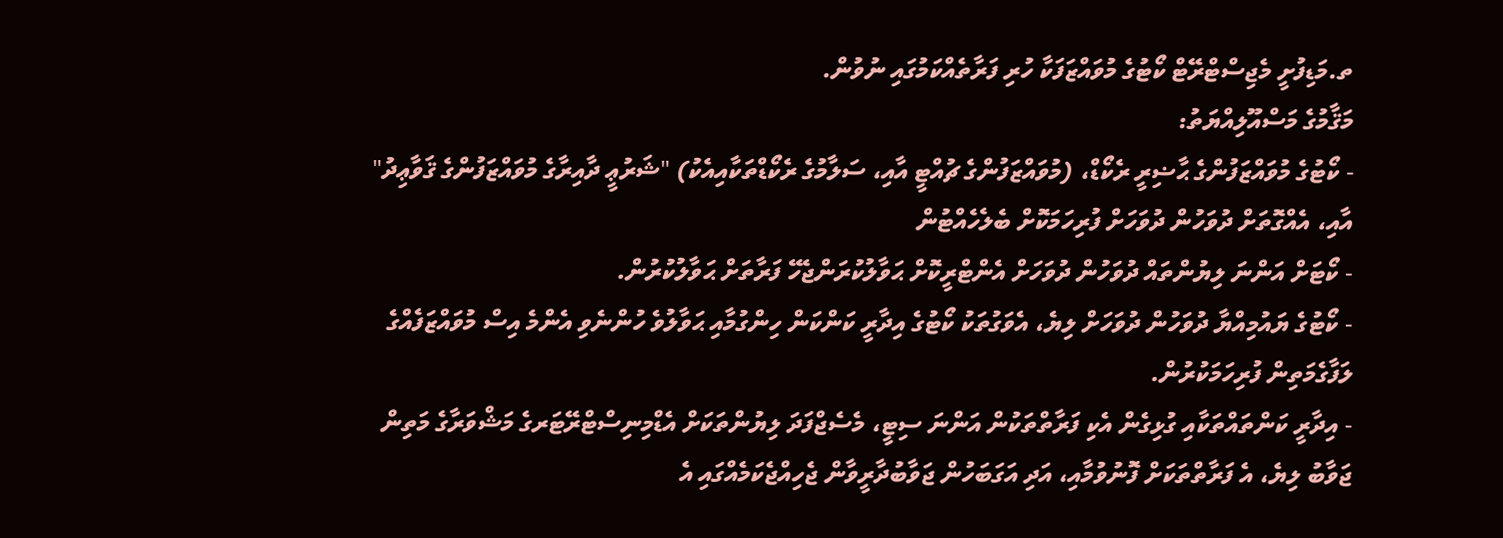ތ.މަޑިފުށީ މެޖިސްޓްރޭޓް ކޯޓުގެ މުވައްޒަފަކާ ހުރި ފަރާތެއްކަމުގައި ނުވުން.
މަޤާމުގެ މަސްއޫލިއްޔަތު:
- ކޯޓުގެ މުވައްޒަފުންގެ ޙާޟިރީ ރެކޯޑް، (މުވައްޒަފުންގެ ޗުއްޓީ އާއި، ސަލާމުގެ ރެކޯޑްތަކާއިއެކު) "ޝަރުޢީ ދާއިރާގެ މުވައްޒަފުންގެ ޤަވާޢިދު" އާއި، އެއްގޮތަށް ދުވަހުން ދުވަހަށް ފުރިހަމަކޮށް ބެލެހެއްޓުން
- ކޯޓަށް އަންނަ ލިޔުންތައް ދުވަހުން ދުވަހަށް އެންޓްރީކޮށް ޙަވާލުކުރަންޖެހޭ ފަރާތަށް ޙަވާލުކުރުން.
- ކޯޓުގެ ޔައުމިއްޔާ ދުވަހުން ދުވަހަށް ލިޔެ، އެވަގުތަކު ކޯޓުގެ އިދާރީ ކަންކަން ހިންގުމާއި ޙަވާލުވެ ހުންނެވި އެންމެ އިސް މުވައްޒަފެއްގެ ލަފާގެމަތިން ފުރިހަމަކުރުން.
- އިދާރީ ކަންތައްތަކާއި ގުޅިގެން އެކި ފަރާތްތަކުން އަންނަ ސިޓީ، މެސެޖްފަދަ ލިޔުންތަކަށް އެޑްމިނިސްޓްރޭޓަރގެ މަޝްވަރާގެ މަތިން ޖަވާބު ލިޔެ، އެ ފަރާތްތަކަށް ފޮނުވުމާއި، އަދި އަގަބަހުން ޖަވާބުދާރީވާން ޖެހިއްޖެކަމެއްގައި އެ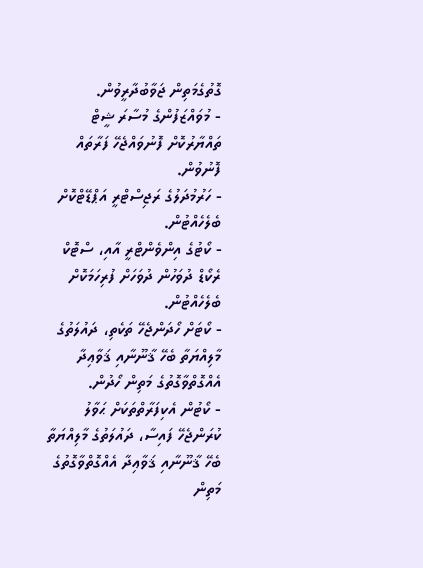ގޮތުގެމަތިން ޖަވާބުދާރީވުން.
- މުވައްޒަފުންގެ މުސާރަ ޝީޓް ތައްޔާރުކޮށް ފޮނުވައްޖެހޭ ފަރާތައް ފޮނުވުން.
- ހަރުމުދަލުގެ ރަޖިސްޓްރީ އަޕްޑޭޓްކޮށް ބެލެހެއްޓުން.
- ކޯޓުގެ އިންވެންޓްރީ އާއި، ސްޓޮކް ރެކޯޑް ދުވަހުން ދުވަހަށް ފުރިހަމަކޮށް ބެލެހެއްޓުން.
- ކޯޓަށް ހޯދަންޖެހޭ ތަކެތި، ދައުލަތުގެ މާލިއްޔަތާ ބެހޭ ޤާނޫނާއި ޤަވާޢިދާ އެއްގޮތްވާގޮތުގެ މަތިން ހޯދުން.
- ކޯޓުން އެކިފަރާތްތަކަށް ޙަވާލު ކުރަންޖެހޭ ފައިސާ، ދައުލަތުގެ މާލިއްޔަތާ ބެހޭ ޤާނޫނާއި ޤަވާޢިދާ އެއްގޮތްވާގޮތުގެ މަތިން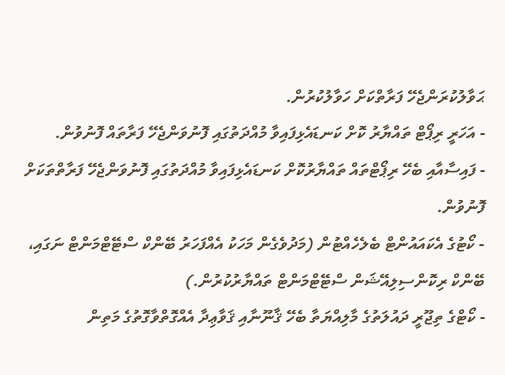ޙަވާލުކުރަންޖެހޭ ފަރާތްކަށް ހަވާލުކުރުން.
- އަހަރީ ރިޕޯޓް ތައްޔާރު ކޮށް ކަނޑައެޅިފައިވާ މުއްދަތުގައި ފޮނުވަންޖެހޭ ފަރާތައް ފޮނުވުން.
- ފައިސާއާއި ބެހޭ ރިޕޯޓްތައް ތައްޔާރުކޮށް ކަނޑައެޅިފައިވާ މުއްދަތުގައި ފޮނުވަންޖެހޭ ފަރާތްތަކަށް ފޮނުވުން.
- ކޯޓުގެ އެކައައުންޓް ބެލެހެއްޓުން (މަދުވެގެން މަހަކު އެއްފަހަރު ބޭންކް ސްޓޭޓްމަންޓް ނަގައި، ބޭންކް ރިކޮންސިލިއޭޝަން ސްޓޭޓްމަންޓް ތައްޔާރުކުރުން.)
- ކޯޓްގެ ތިޖޫރީ ދައުލަތުގެ މާލިއްޔަތާ ބެހޭ ޤާނޫނާއި ޤަވާޢިދާ އެއްގޮތްވާގޮތުގެ މަތިން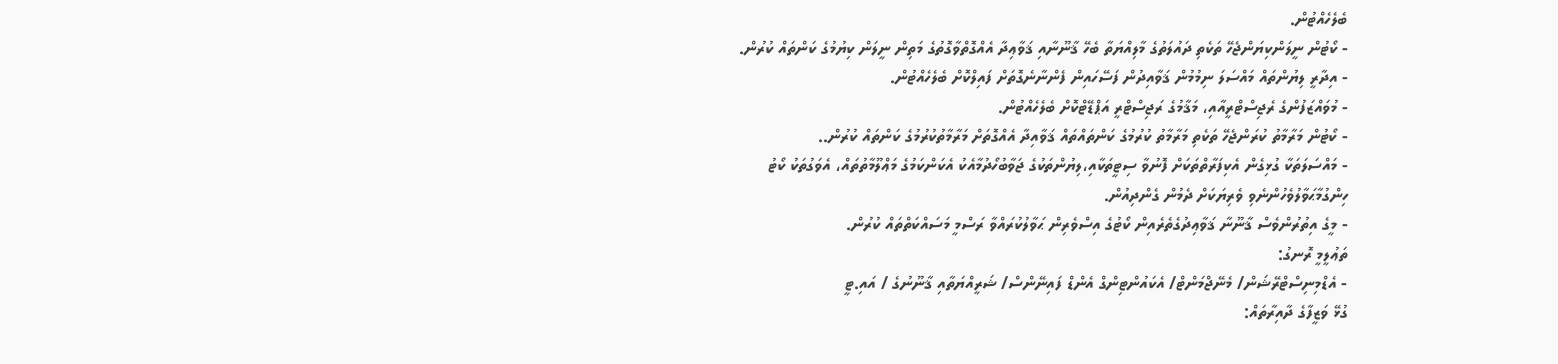ބެލެހެއްޓުން.
- ކޯޓުން ނީލަންކިޔަންޖެހޭ ތަކެތި ދައުލަތުގެ މާލިއްޔަތާ ބެހޭ ޤާނޫނާއި ޤަވާޢިދާ އެއްގޮތްވާގޮތުގެ މަތިން ނީލަން ކިޔުމުގެ ކަންތައް ކުރުން.
- އިދާރީ ލިޔުންތައް މައްސަލަ ނިމުމުން ޤަވާއިދުން ފަސޭހައިން ފެންނާނެގޮތަށް ފައިލްކޮށް ބެލެހެއްޓުން.
- މުވައްޒަފުންގެ ރެޖިސްޓްރީއާއި، މަޤާމުގެ ރަޖިސްޓްރީ އަޕްޑޭޓްކޮށް ބެލެހެއްޓުން.
- ކޯޓުން މަރާމާތު ކުރަންޖެހޭ ތަކެތި މަރާމާތު ކުރުމުގެ ކަންތައްތައް ޤަވާއިދާ އެއްގޮތަށް މަރާމާތުކުރުމުގެ ކަންތައް ކުރުން..
- މައްސަލަތަކާ ގުޅިގެން އެކިފަރާތްތަކަށް ފޮނުވާ ސިޓީތަކާއި،ލިޔުންތަކުގެ ޖަވާބުހޯދުމާއެކު އެކަންކަމުގެ މަޢްލޫމާތުތައް، އެވަގުތަކު ކޯޓު ހިންގުމާޙަވާލުވެހުންނެވި ވެރިޔަކަށް ދެމުން ގެންދިއުން.
- މީގެ އިތުރުންވެސް ޤާނޫނާ ޤަވާޢިދުގެތެރެއިން ކޯޓުގެ އިސްވެރިން ޙަވާލުކުރައްވާ ރަސްމީ މަސައްކަތްތައް ކުރުން.
ތަޢުލީމީ ރޮނގު:
- އެޑްމިނިސްޓްރޭޝަން/ މެނޭޖްމަންޓް/ އެކައުންޓިންގް އެންޑް ފައިނޭންސް/ ޝަރީއްޔަތާއި ޤާނޫނުގެ / އައި.ޓީ
ގުޅޭ ވަޒީފާގެ ދާއިރާތައް: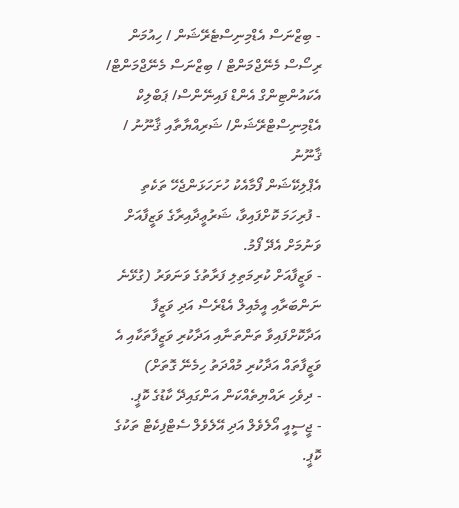- ބިޒްނަސް އެޑްމިނިސްޓެރޭޝަން / ހިއުމަން ރިސޯސް މެނޭޖްމަންޓް / ބިޒްނަސް މެނޭޖްމަންޓް/ އެކައުންޓިންގް އެންޑް ފައިނޭންސް/ ޕަބްލިކް އެޑްމިނިސްޓްރޭޝަން/ ޝަރިއްޔާތާއި ޤާނޫނު / ޤާނޫނު
އެޕްލިކޭޝަން ފޯމާއެކު ހުށަހަޅަންޖެހޭ ތަކެތި
- ފުރިހަމަ ކޮށްފައިވާ، ޝަރުޢީދާއިރާގެ ވަޒީފާއަށް ވަނުމަށް އެދޭ ފޯމު.
- ވަޒީފާއަށް ކުރިމަތިލި ފަރާތުގެ ވަނަވަރު (ގުޅޭނެ ނަންބަރާއި އީމެއިލް އެޑްރެސް އަދި ވަޒީފާ އަދާކޮށްފައިވާ ތަންތަނާއި އަދާކުރި ވަޒީފާތަކާއި އެ ވަޒީފާތައް އަދާކުރި މުއްދަތު ހިމެނޭ ގޮތަށް)
- ދިވެހި ރައްޔިތެއްކަން އަންގައިދޭ ކާޑުގެ ކޮޕީ.
- ޖީސީއީ އޯލެވެލް އަދި އޭލެވެލް ސެޓްފިކެޓް ތަކުގެ ކޮޕީ.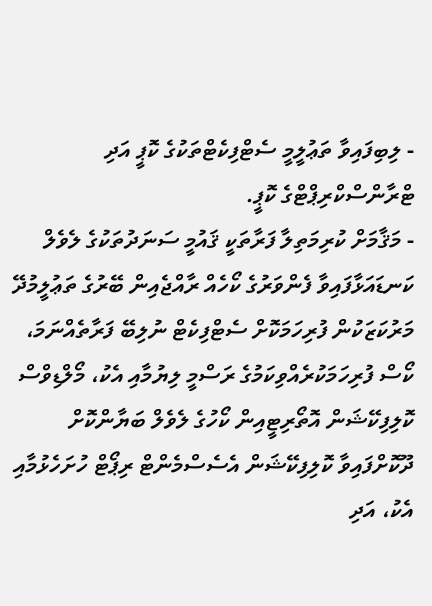- ލިބިފައިވާ ތަޢުލީމީ ސެޓްފިކެޓްތަކުގެ ކޮޕީ އަދި ޓްރާންސްކްރިޕްޓްގެ ކޮޕީ.
- މަޤާމަށް ކުރިމަތިލާ ފަރާތަކީ ޤައުމީ ސަނަދުތަކުގެ ލެވެލް ކަނޑައަޅާފައިވާ ފެންވަރުގެ ކޯހެއް ރާއްޖެއިން ބޭރުގެ ތަޢުލީމުދޭ މަރުކަޒަކުން ފުރިހަމަކޮށް ސެޓްފިކެޓް ނުލިބޭ ފަރާތެއްނަމަ، ކޯސް ފުރިހަމަކުރެއްވިކަމުގެ ރަސްމީ ލިޔުމާއި އެކު، މޯލްޑިވްސް ކޮލިފިކޭޝަން އޮތޯރިޓީއިން ކޯހުގެ ލެވެލް ބަޔާންކޮށް ދޫކޮށްފައިވާ ކޮލިފިކޭޝަން އެސެސްމެންޓް ރިޕޯޓް ހުށަހެޅުމާއި އެކު، އަދި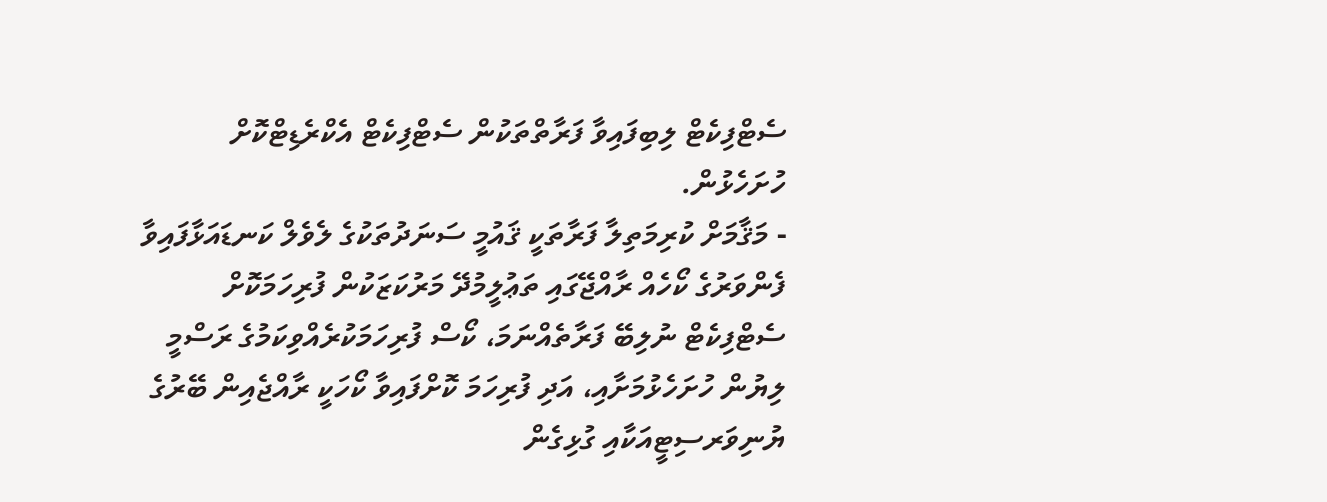ސެޓްފިކެޓް ލިބިފައިވާ ފަރާތްތަކުން ސެޓްފިކެޓް އެކްރެޑިޓްކޮށް ހުށަހެޅުން.
- މަޤާމަށް ކުރިމަތިލާ ފަރާތަކީ ޤައުމީ ސަނަދުތަކުގެ ލެވެލް ކަނޑައަޅާފައިވާ ފެންވަރުގެ ކޯހެއް ރާއްޖޭގައި ތަޢުލީމުދޭ މަރުކަޒަކުން ފުރިހަމަކޮށް ސެޓްފިކެޓް ނުލިބޭ ފަރާތެއްނަމަ، ކޯސް ފުރިހަމަކުރެއްވިކަމުގެ ރަސްމީ ލިޔުން ހުށަހެޅުމަށާއި، އަދި ފުރިހަމަ ކޮށްފައިވާ ކޯހަކީ ރާއްޖެއިން ބޭރުގެ ޔުނިވަރސިޓީއަކާއި ގުޅިގެން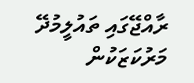ރާއްޖޭގައި ތައުލީމުދޭ މަރުކަޒަކުން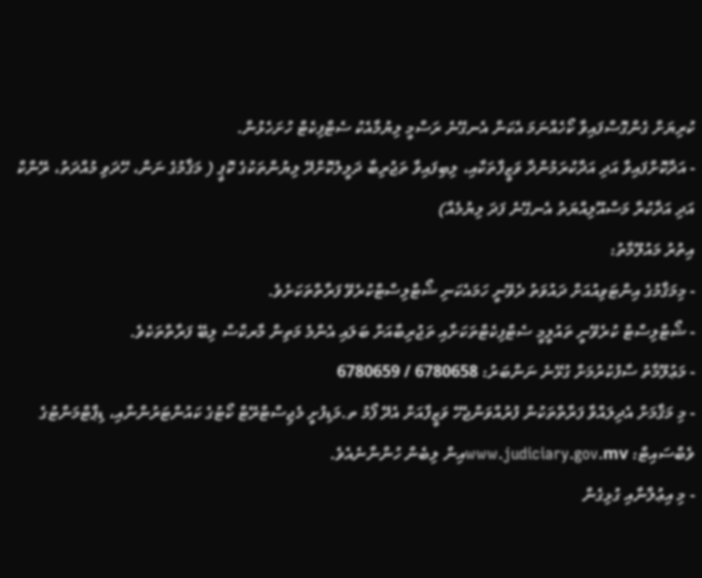ކުރިޔަށް ގެންގޮސްފައިވާ ކޯހެއްނަމަ އެކަން އެނގޭނެ ރަސްމީ ލިޔުމާއެކު ސެޓްފިކެޓް ހުށަހެޅުން.
- އަދާކޮށްފައިވާ އަދި އަދާކުރަމުންދާ ވަޒީފާތަކާއި، ލިބިފައިވާ ތަޖުރިބާ ދަލީލުކޮށްދޭ ލިޔުންތަކުގެ ކޮޕީ ( މަޤާމުގެ ނަން، ހޭދަވި މުއްދަތު، ރޭންކް އަދި އަދާކުރާ މަސްއޫލިއްޔަތު އެނގޭނެ ފަދަ ލިޔުމެއް)
އިތުރު މައުލޫމާތު:
- މިމަޤާމުގެ އިންޓަވިއުއަށް ދައުވަތު ދެވޭނީ ހަމައެކަނި ޝޯޓްލިސްޓްކުރެވޭ ފަރާތްތަކަށެވެ.
- ޝޯޓްލިސްޓް ކުރެވޭނީ ތައުލީމީ ސެޓްފިކެޓްތަކަށާއި ތަޖުރިބާއަށް ބަލައި އެންމެ މަތިން މާރކްސް ލިބޭ ފަރާތްތަކެވެ.
- މަޢުލޫމާތު ސާފުކުރުމަށް ގުޅޭނެ ނަންބަރު: 6780658 / 6780659
- މި މަޤާމަށް އެދިލައްވާ ފަރާތްތަކުން ފުރުއްވަންޖެހޭ ވަޒީފާއަށް އެދޭ ފޯމު ތ.މަޑިފުށީ މެޖިސްޓްރޭޓް ކޯޓުގެ ކައުންޓަރުންނާއި، ޑިޕާޓްމަންޓުގެ ވެބްސައިޓް: www.judiciary.gov.mvއިން ލިބެން ހުންނާނެއެވެ.
- މި އިޢުލާނާއި ގުޅިގެން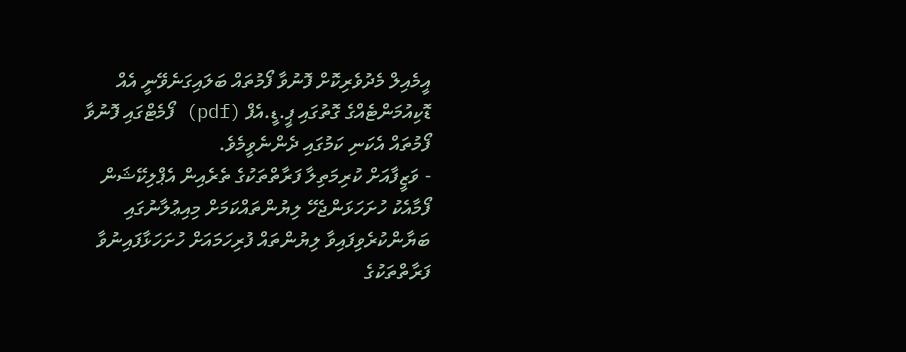އީމެއިލް މެދުވެރިކޮށް ފޮނުވާ ފޯމުތައް ބަލައިގަނެވޭނީ އެއް ޑޮކިއުމަންޓެއްގެ ގޮތުގައި ޕީ.ޑީ.އެފް (pdf) ފޯމެޓްގައި ފޮނުވާ ފޯމުތައް އެކަނި ކަމުގައި ދެންނެވީމެވެ.
- ވަޒީފާއަށް ކުރިމަތިލާ ފަރާތްތަކުގެ ތެރެއިން އެޕްލިކޭޝަން ފޯމާއެކު ހުށަހަޅަންޖެހޭ ލިޔުންތައްކަމަށް މިއިޢުލާނުގައި ބަޔާންކުރެވިފައިވާ ލިޔުންތައް ފުރިހަމައަށް ހުށަހަޅާފައިނުވާ ފަރާތްތަކުގެ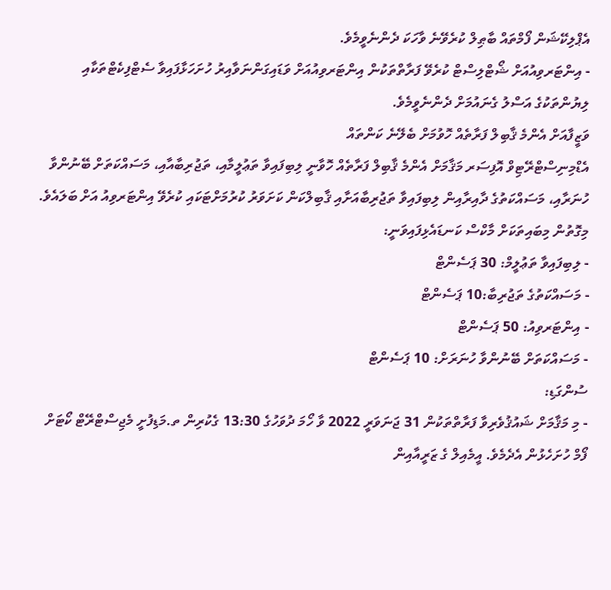އެޕްލިކޭޝަން ފޯމްތައް ބާޠިލް ކުރެވޭނެ ވާހަކަ ދެންނެވީމެވެ.
- އިންޓަރވިއުއަށް ޝޯޓްލިސްޓް ކުރެވޭ ފަރާތްތަކުން އިންޓަރވިއުއަށް ވަޑައިގަންނަވާއިރު ހުށަހަޅާފައިވާ ސެޓްފިކެޓްތަކާއި ލިޔުންތަކުގެ އަސްލު ގެނައުމަށް ދެންނެވީމެވެ.
ވަޒީފާއަށް އެންމެ ޤާބިލް ފަރާތެއް ހޮވުމަށް ބެލޭނެ ކަންތައް
އެޑްމިނިސްޓްރޭޓިވް އޮފިސަރ މަޤާމަށް އެންމެ ޤާބިލް ފަރާތެއް ހޮވާނީ ލިބިފައިވާ ތަޢުލީމާއި، ތަޖުރިބާއާއި، މަސައްކަތަށް ބޭނުންވާ ހުނަރާއި، މަސައްކަތުގެ ދާއިރާއިން ލިބިފައިވާ ތަޖުރިބާއަށާއި ޤާބިލްކަން ކަށަވަރު ކުރުމަށްޓަކައި ކުރެވޭ އިންޓަރވިއު އަށް ބަލައެވެ. މިގޮތުން މިބައިތަކަށް މާކްސް ކަނޑައެޅިފައިވަނީ:
- ލިބިފައިވާ ތަޢުލީމް: 30 ޕަސެންޓް
- މަސައްކަތުގެ ތަޖުރިބާ:10 ޕަސެންޓް
- އިންޓަރވިއު: 50 ޕަސެންޓް
- މަސައްކަތަށް ބޭނުންވާ ހުނަރަށް: 10 ޕަސެންޓް
ސުންގަޑި:
- މި މަޤާމަށް ޝައުޤުވެރިވާ ފަރާތްތަކުން 31 ޖަނަވަރީ 2022 ވާ ހޯމަ ދުވަހުގެ 13:30 ގެކުރިން ތ.މަޑިފުށީ މެޖިސްޓްރޭޓް ކޯޓަށް ފޯމް ހުށަހެޅުން އެދެމެވެ. އީމެއިލް ގެ ޒަރީއާއިން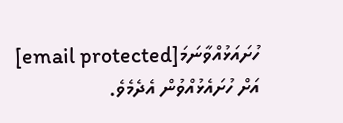ހުށައަޅުއްވާނަމަ[email protected] އަށް ހުށައެޅުއްވުން އެދެމެވެ.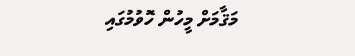މަޤާމަށް މީހުން ހޮވުމުގައި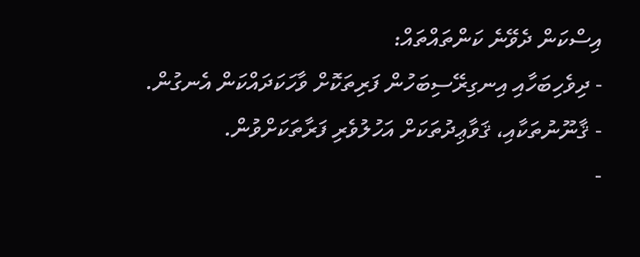އިސްކަން ދެވޭނެ ކަންތައްތައް:
- ދިވެހިބަހާއި އިނގިރޭސިބަހުން ފަރިތަކޮށް ވާހަކަދައްކަން އެނގުން.
- ޤާނޫނުތަކާއި، ޤަވާޢިދުތަކަށް އަހުލުވެރި ފަރާތަކަށްވުން.
-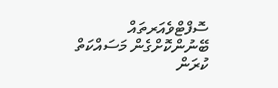ސޮފްޓްވެއަރތައް ބޭނުންކޮށްގެން މަސައްކަތް ކުރަން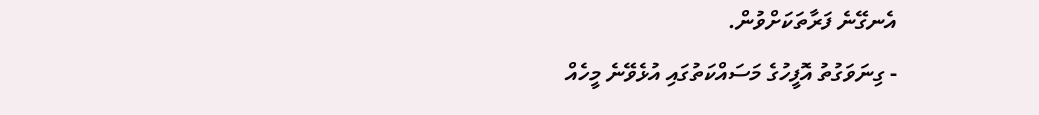އެނގޭނެ ފަރާތަކަށްވުން.
- ގިނަވަގުތު އޮފީހުގެ މަސައްކަތުގައި އުޅެވޭނެ މީހެއް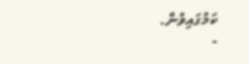ކަމުގައިވުން.
-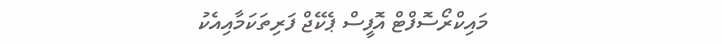މައިކްރޯސޮފްޓް އޮފީސް ޕެކޭޖް ފަރިތަކަމާއިއެކު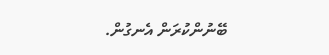ބޭނުންކުރަން އެނގުން.